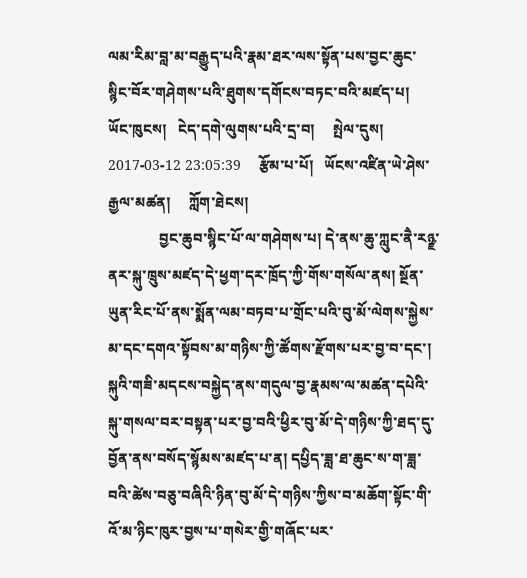ལམ་རིམ་བླ་མ་བརྒྱུད་པའི་རྣམ་ཐར་ལས་སྟོན་པས་བྱང་ཆུང་སྙིང་བོར་གཤེགས་པའི་ཐུགས་དགོངས་བཏང་བའི་མཛད་པ།
ཡོང་ཁུངས།   ངེད་དགེ་ལུགས་པའི་དྲ་བ།     སྤེལ་དུས།  2017-03-12 23:05:39     རྩོམ་པ་པོ།   ཡོངས་འཛིན་ཡེ་ཤེས་རྒྱལ་མཚན།     ཀློག་ཐེངས།
              བྱང་ཆུབ་སྙིང་པོ་ལ་གཤེགས་པ། དེ་ནས་ཆུ་ཀླུང་ནཻ་རཉྫ་ནར་སྐུ་ཁྲུས་མཛད་དེ་ཕྱག་དར་ཁྲོད་ཀྱི་གོས་གསོལ་ནས། སྔོན་ཡུན་རིང་པོ་ནས་སྨོན་ལམ་བཏབ་པ་གྲོང་པའི་བུ་མོ་ལེགས་སྐྱེས་མ་དང་དགའ་སྟོབས་མ་གཉིས་ཀྱི་ཚོགས་རྫོགས་པར་བྱ་བ་དང་། སྐུའི་གཟི་མདངས་བསྐྱེད་ནས་གདུལ་བྱ་རྣམས་ལ་མཚན་དཔེའི་སྐུ་གསལ་བར་བསྟན་པར་བྱ་བའི་ཕྱིར་བུ་མོ་དེ་གཉིས་ཀྱི་ཐད་དུ་བྱོན་ནས་བསོད་སྙོམས་མཛད་པ་ན། དཔྱིད་ཟླ་ཐ་ཆུང་ས་ག་ཟླ་བའི་ཚེས་བཅུ་བཞིའི་ཉིན་བུ་མོ་དེ་གཉིས་ཀྱིས་བ་མཆོག་སྟོང་གི་འོ་མ་ཉིང་ཁུར་བྱས་པ་གསེར་གྱི་གཞོང་པར་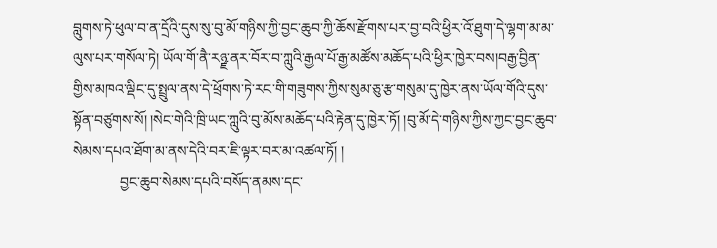བླུགས་ཏེ་ཕུལ་བ་ན་དྲོའི་དུས་སུ་བུ་མོ་གཉིས་ཀྱི་བྱང་ཆུབ་ཀྱི་ཆོས་རྫོགས་པར་བྱ་བའི་ཕྱིར་འོ་ཐུག་དེ་ལྷག་མ་མ་ལུས་པར་གསོལ་ཏེ། ཡོལ་གོ་ནཻ་རཉྫ་ནར་བོར་བ་ཀླུའི་རྒྱལ་པོ་རྒྱ་མཚོས་མཆོད་པའི་ཕྱིར་ཁྱེར་བས།བརྒྱ་བྱིན་གྱིས་མཁའ་ལྡིང་དུ་སྤྲུལ་ནས་དེ་ཕྲོགས་ཏེ་རང་གི་གཟུགས་ཀྱིས་སུམ་ཅུ་རྩ་གསུམ་དུ་ཁྱེར་ནས་ཡོལ་གོའི་དུས་སྟོན་བཙུགས་སོ། །སེང་གེའི་ཁྲི་ཡང་ཀླུའི་བུ་མོས་མཆོད་པའི་རྟེན་དུ་ཁྱེར་ཏོ། །བུ་མོ་དེ་གཉིས་ཀྱིས་ཀྱང་བྱང་ཆུབ་སེམས་དཔའ་ཐོག་མ་ནས་དེའི་བར་ཇི་ལྟར་བར་མ་འཚལ་ཏོ། །
             བྱང་ཆུབ་སེམས་དཔའི་བསོད་ནམས་དང་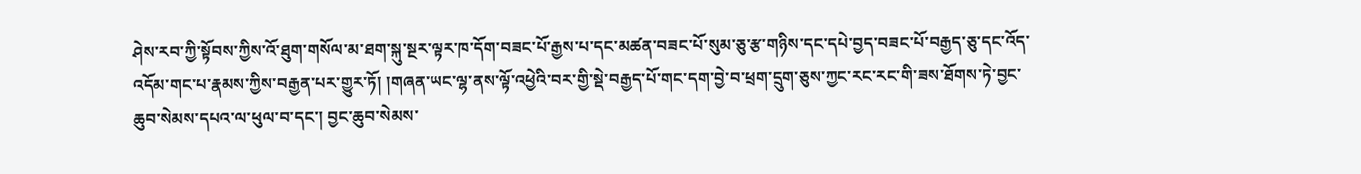ཤེས་རབ་ཀྱི་སྟོབས་ཀྱིས་འོ་ཐུག་གསོལ་མ་ཐག་སྐུ་སྔར་ལྟར་ཁ་དོག་བཟང་པོ་རྒྱས་པ་དང་མཚན་བཟང་པོ་སུམ་ཅུ་རྩ་གཉིས་དང་དཔེ་བྱད་བཟང་པོ་བརྒྱད་ཅུ་དང་འོད་འདོམ་གང་པ་རྣམས་ཀྱིས་བརྒྱན་པར་གྱུར་ཏོ། །གཞན་ཡང་ལྷ་ནས་ལྟོ་འཕྱེའི་བར་གྱི་སྡེ་བརྒྱད་པོ་གང་དག་བྱེ་བ་ཕྲག་དྲུག་ཅུས་ཀྱང་རང་རང་གི་ཟས་ཐོགས་ཏེ་བྱང་ཆུབ་སེམས་དཔའ་ལ་ཕུལ་བ་དང་། བྱང་ཆུབ་སེམས་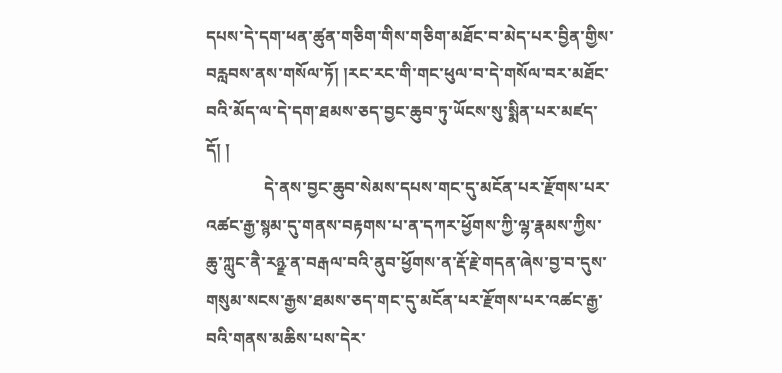དཔས་དེ་དག་ཕན་ཚུན་གཅིག་གིས་གཅིག་མཐོང་བ་མེད་པར་བྱིན་གྱིས་བརླབས་ནས་གསོལ་ཏོ། །རང་རང་གི་གང་ཕུལ་བ་དེ་གསོལ་བར་མཐོང་བའི་མོད་ལ་དེ་དག་ཐམས་ཅད་བྱང་ཆུབ་ཏུ་ཡོངས་སུ་སྨིན་པར་མཛད་དོ། །
              དེ་ནས་བྱང་ཆུབ་སེམས་དཔས་གང་དུ་མངོན་པར་རྫོགས་པར་འཚང་རྒྱ་སྙམ་དུ་གནས་བརྟགས་པ་ན་དཀར་ཕྱོགས་ཀྱི་ལྷ་རྣམས་ཀྱིས་ཆུ་ཀླུང་ནཻ་རཉྫ་ན་བརྒལ་བའི་ནུབ་ཕྱོགས་ན་རྡོ་རྗེ་གདན་ཞེས་བྱ་བ་དུས་གསུམ་སངས་རྒྱས་ཐམས་ཅད་གང་དུ་མངོན་པར་རྫོགས་པར་འཚང་རྒྱ་བའི་གནས་མཆིས་པས་དེར་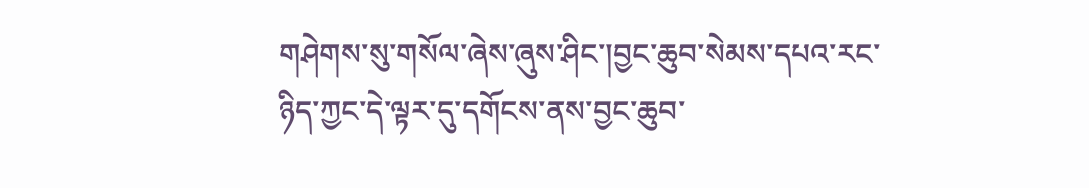གཤེགས་སུ་གསོལ་ཞེས་ཞུས་ཤིང་།བྱང་ཆུབ་སེམས་དཔའ་རང་ཉིད་ཀྱང་དེ་ལྟར་དུ་དགོངས་ནས་བྱང་ཆུབ་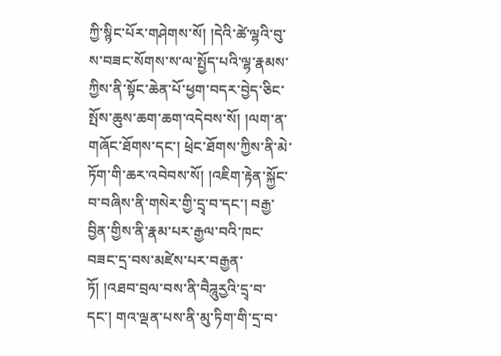ཀྱི་སྙིང་པོར་གཤེགས་སོ། །དེའི་ཚེ་ལྷའི་བུ་ས་བཟང་སོགས་ས་ལ་སྤྱོད་པའི་ལྷ་རྣམས་ཀྱིས་ནི་སྟོང་ཆེན་པོ་ཕྱག་བདར་བྱེད་ཅིང་སྤོས་ཆུས་ཆག་ཆག་འདེབས་སོ། །ལག་ན་གཞོང་ཐོགས་དང་། ཕྲེང་ཐོགས་ཀྱིས་ནི་མེ་ཏོག་གི་ཆར་འབེབས་སོ། །འཇིག་རྟེན་སྐྱོང་བ་བཞིས་ནི་གསེར་གྱི་དྲྭ་བ་དང་། བརྒྱ་བྱིན་གྱིས་ནི་རྣམ་པར་རྒྱལ་བའི་ཁང་བཟང་དྲ་བས་མཛེས་པར་བརྒྱན་ཏོ། །འཐབ་བྲལ་བས་ནི་བཻཌཱུརྱའི་དྲྭ་བ་དང་། གའ་ལྡན་པས་ནི་མུ་ཏིག་གི་དྲ་བ་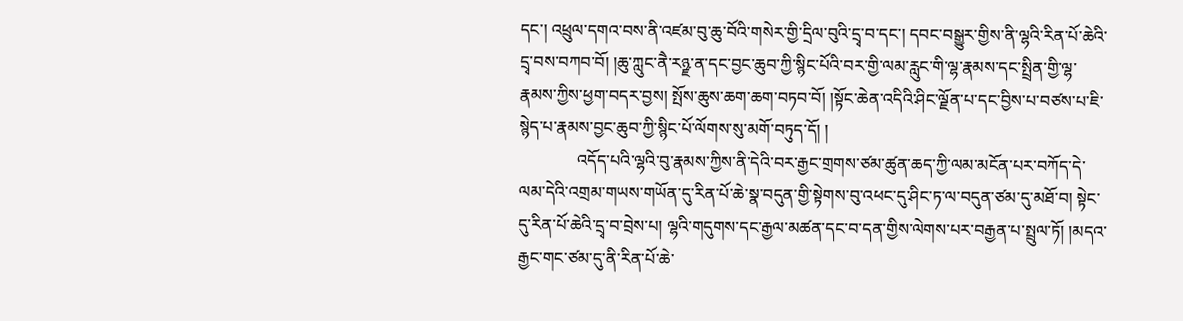དང་། འཕྲུལ་དགའ་བས་ནི་འཛམ་བུ་ཆུ་བོའི་གསེར་གྱི་དྲིལ་བུའི་དྲྭ་བ་དང་། དབང་བསྒྱུར་གྱིས་ནི་ལྷའི་རིན་པོ་ཆེའི་དྲྭ་བས་བཀབ་བོ། །ཆུ་ཀླུང་ནཻ་རཉྫ་ན་དང་བྱང་ཆུབ་ཀྱི་སྙིང་པོའི་བར་གྱི་ལམ་རླུང་གི་ལྷ་རྣམས་དང་སྤྲིན་གྱི་ལྷ་རྣམས་ཀྱིས་ཕྱག་བདར་བྱས། སྤོས་ཆུས་ཆག་ཆག་བཏབ་བོ། །སྟོང་ཆེན་འདིའི་ཤིང་ལྗོན་པ་དང་བྱིས་པ་བཙས་པ་ཇི་སྙེད་པ་རྣམས་བྱང་ཆུབ་ཀྱི་སྙིང་པོ་ལོགས་སུ་མགོ་བཏུད་དོ། །
              འདོད་པའི་ལྷའི་བུ་རྣམས་ཀྱིས་ནི་དེའི་བར་རྒྱང་གྲགས་ཙམ་ཚུན་ཆད་ཀྱི་ལམ་མངོན་པར་བཀོད་དེ་ལམ་དེའི་འགྲམ་གཡས་གཡོན་དུ་རིན་པོ་ཆེ་སྣ་བདུན་གྱི་སྟེགས་བུ་འཕང་དུ་ཤིང་ཏ་ལ་བདུན་ཙམ་དུ་མཐོ་བ། སྟེང་དུ་རིན་པོ་ཆེའི་དྲྭ་བ་བྲེས་པ། ལྷའི་གདུགས་དང་རྒྱལ་མཚན་དང་བ་དན་གྱིས་ལེགས་པར་བརྒྱན་པ་སྤྲུལ་ཏོ། །མདའ་རྒྱང་གང་ཙམ་དུ་ནི་རིན་པོ་ཆེ་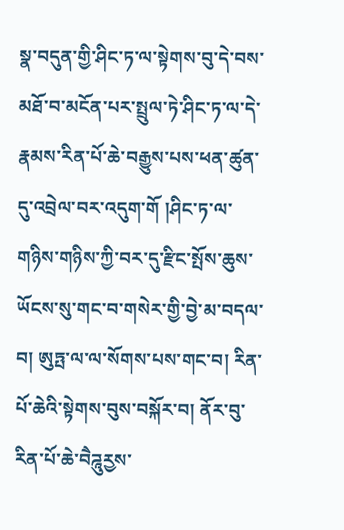སྣ་བདུན་གྱི་ཤིང་ཏ་ལ་སྟེགས་བུ་དེ་བས་མཐོ་བ་མངོན་པར་སྤྲུལ་ཏེ་ཤིང་ཏ་ལ་དེ་རྣམས་རིན་པོ་ཆེ་བརྒྱུས་པས་ཕན་ཚུན་དུ་འབྲེལ་བར་འདུག་གོ །ཤིང་ཏ་ལ་གཉིས་གཉིས་ཀྱི་བར་དུ་རྫིང་སྤོས་ཆུས་ཡོངས་སུ་གང་བ་གསེར་གྱི་བྱེ་མ་བདལ་བ། ཨུཏྤ་ལ་ལ་སོགས་པས་གང་བ། རིན་པོ་ཆེའི་སྟེགས་བུས་བསྐོར་བ། ནོར་བུ་རིན་པོ་ཆེ་བཻཌཱུརྱས་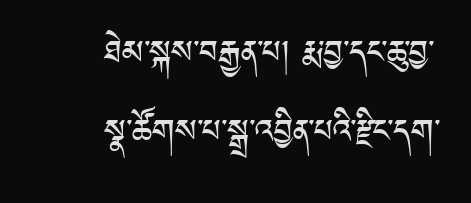ཐེམ་སྐས་བརྒྱན་པ། རྨ་བྱ་དང་ཆུ་བྱ་སྣ་ཚོགས་པ་སྒྲ་འབྱིན་པའི་རྫིང་དག་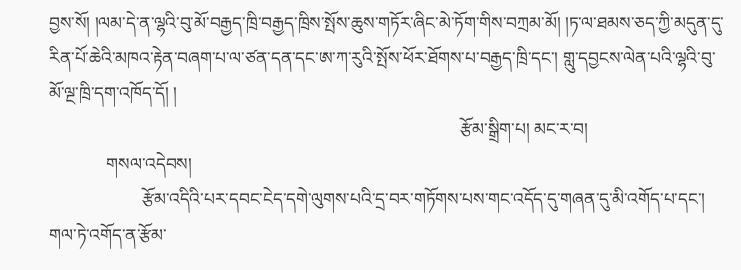བྱས་སོ། །ལམ་དེ་ན་ལྷའི་བུ་མོ་བརྒྱད་ཁྲི་བརྒྱད་ཁྲིས་སྤོས་ཆུས་གཏོར་ཞིང་མེ་ཏོག་གིས་བཀྲམ་མོ། །ཏ་ལ་ཐམས་ཅད་ཀྱི་མདུན་དུ་རིན་པོ་ཆེའི་མཁའ་རྟེན་བཞག་པ་ལ་ཙན་དན་དང་ཨ་ཀ་རུའི་སྤོས་ཕོར་ཐོགས་པ་བརྒྱད་ཁྲི་དང་། གླུ་དབྱངས་ལེན་པའི་ལྷའི་བུ་མོ་ལྔ་ཁྲི་དག་འཁོད་དོ། །
                                                                                             རྩོམ་སྒྲིག་པ། མང་ར་བ།
             གསལ་འདེབས།
                     རྩོམ་འདིའི་པར་དབང་ངེད་དགེ་ལུགས་པའི་དྲ་བར་གཏོགས་པས་གང་འདོད་དུ་གཞན་དུ་མི་འགོད་པ་དང་། གལ་ཏེ་འགོད་ན་རྩོམ་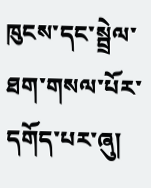ཁུངས་དང་སྦྲེལ་ཐག་གསལ་པོར་དགོད་པར་ཞུ།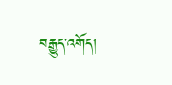བརྒྱུད་འགོད།